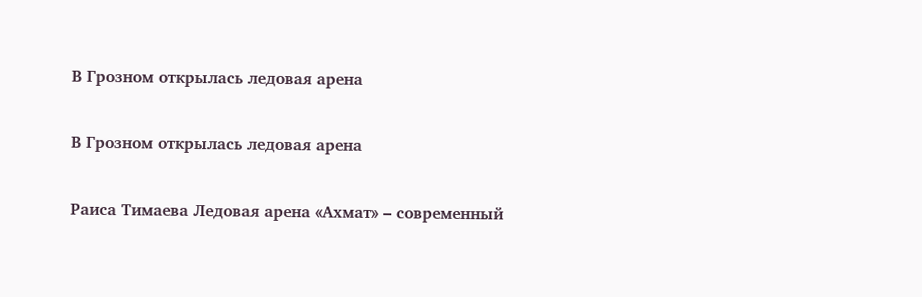В Грозном открылась ледовая арена

В Грозном открылась ледовая арена

Раиса Тимаева Ледовая арена «Ахмат» – современный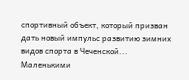спортивный объект, который призван дать новый импульс развитию зимних видов спорта в Чеченской...
Маленькими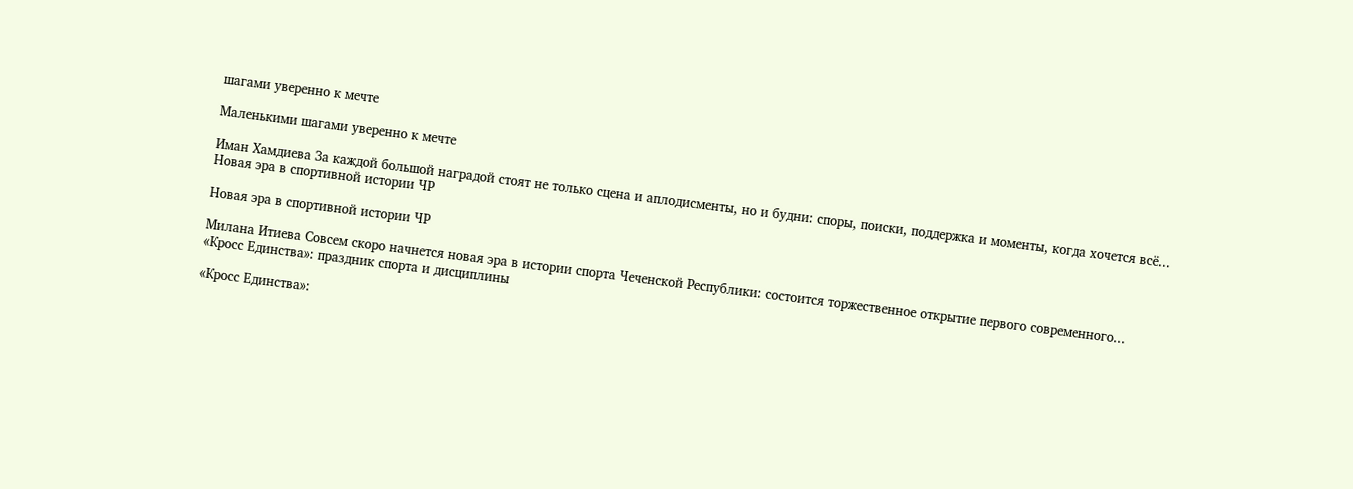шагами уверенно к мечте

Маленькими шагами уверенно к мечте

Иман Хамдиева За каждой большой наградой стоят не только сцена и аплодисменты, но и будни: споры, поиски, поддержка и моменты, когда хочется всё...
Новая эра в спортивной истории ЧР

Новая эра в спортивной истории ЧР

Милана Итиева Совсем скоро начнется новая эра в истории спорта Чеченской Республики: состоится торжественное открытие первого современного...
«Кросс Единства»: праздник спорта и дисциплины

«Кросс Единства»: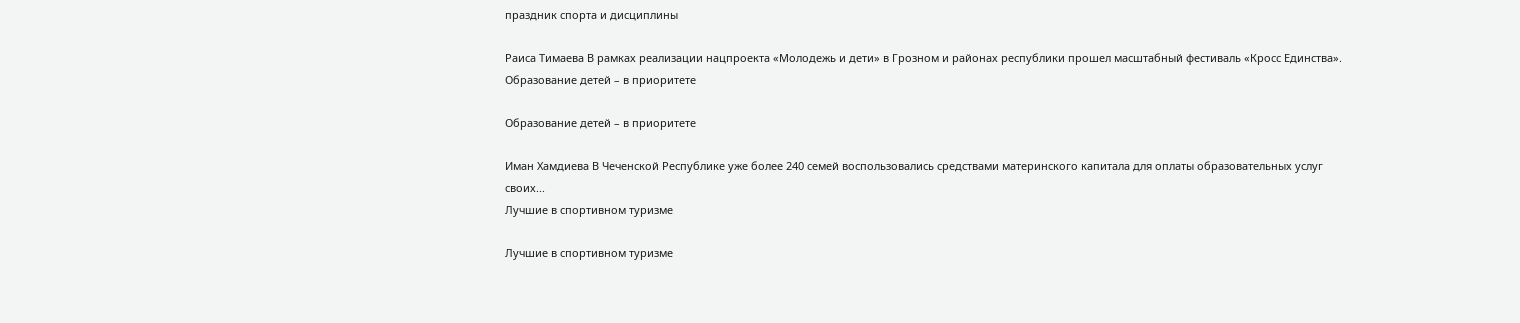праздник спорта и дисциплины

Раиса Тимаева В рамках реализации нацпроекта «Молодежь и дети» в Грозном и районах республики прошел масштабный фестиваль «Кросс Единства».
Образование детей – в приоритете

Образование детей – в приоритете

Иман Хамдиева В Чеченской Республике уже более 240 семей воспользовались средствами материнского капитала для оплаты образовательных услуг своих...
Лучшие в спортивном туризме

Лучшие в спортивном туризме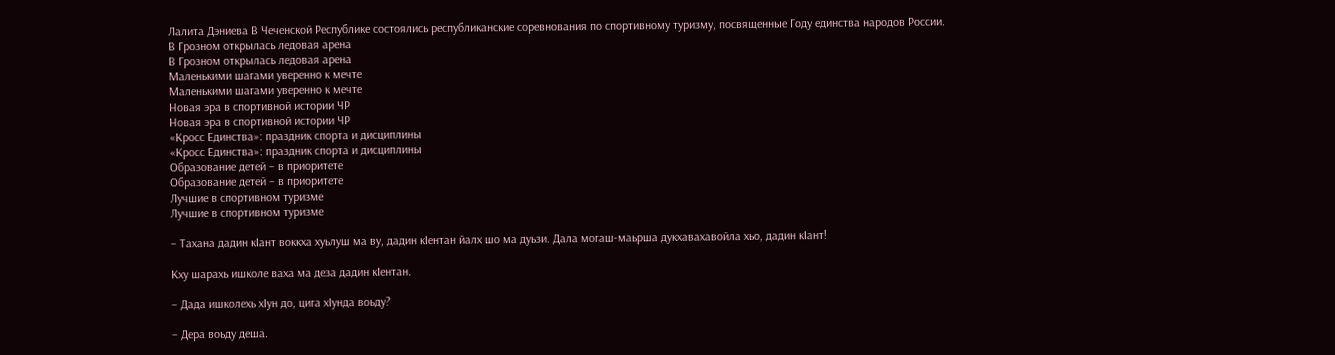Лалита Дэниева В Чеченской Республике состоялись республиканские соревнования по спортивному туризму, посвященные Году единства народов России.
В Грозном открылась ледовая арена
В Грозном открылась ледовая арена
Маленькими шагами уверенно к мечте
Маленькими шагами уверенно к мечте
Новая эра в спортивной истории ЧР
Новая эра в спортивной истории ЧР
«Кросс Единства»: праздник спорта и дисциплины
«Кросс Единства»: праздник спорта и дисциплины
Образование детей – в приоритете
Образование детей – в приоритете
Лучшие в спортивном туризме
Лучшие в спортивном туризме

– Тахана дадин кIант воккха хуьлуш ма ву, дадин кIентан йалх шо ма дуьзи. Дала могаш-маьрша дукхавахавойла хьо, дадин кIант!

Кху шарахь ишколе ваха ма деза дадин кIентан.

– Дада ишколехь хIун до, цига хIунда воьду?

– Дера воьду деша.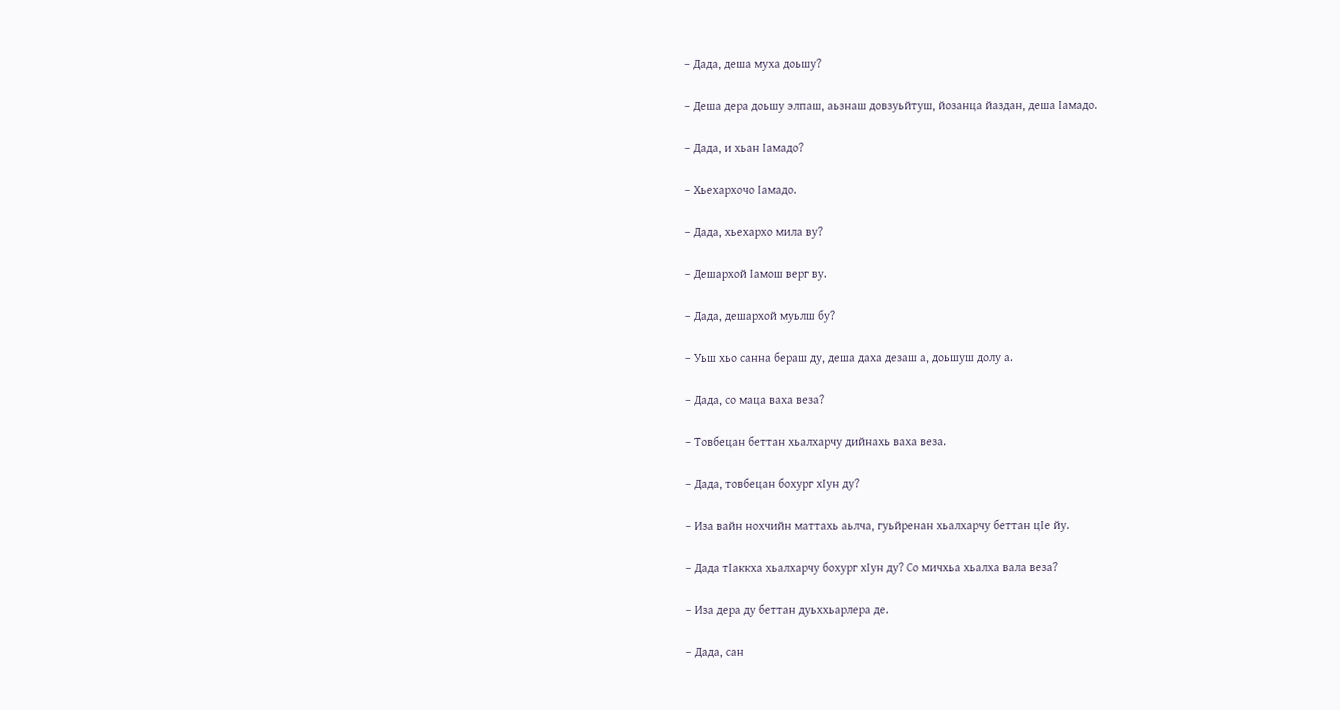– Дада, деша муха доьшу?

– Деша дера доьшу элпаш, аьзнаш довзуьйтуш, йозанца йаздан, деша Iамадо.

– Дада, и хьан Iамадо?

– Хьехархочо Iамадо.

– Дада, хьехархо мила ву?

– Дешархой Iамош верг ву.

– Дада, дешархой муьлш бу?

– Уьш хьо санна бераш ду, деша даха дезаш а, доьшуш долу а.

– Дада, со маца ваха веза?

– Товбецан беттан хьалхарчу дийнахь ваха веза.

– Дада, товбецан бохург хIун ду?

– Иза вайн нохчийн маттахь аьлча, гуьйренан хьалхарчу беттан цIе йу.

– Дада тIаккха хьалхарчу бохург хIун ду? Со мичхьа хьалха вала веза?

– Иза дера ду беттан дуьххьарлера де.

– Дада, сан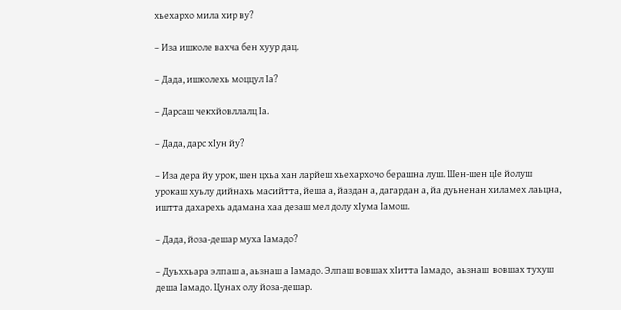хьехархо мила хир ву?

– Иза ишколе вахча бен хуур дац.

– Дада, ишколехь моццул Iа?

– Дарсаш чекхйовллалц Iа.

– Дада, дарс хIун йу?

– Иза дера йу урок, шен цхьа хан ларйеш хьехархочо берашна луш. Шен-шен цIе йолуш урокаш хуьлу дийнахь масийтта, йеша а, йаздан а, дагардан а, йа дуьненан хиламех лаьцна, иштта дахарехь адамана хаа дезаш мел долу хIума Iамош.

– Дада, йоза-дешар муха Iамадо?

– Дуьххьара элпаш а, аьзнаш а Iамадо. Элпаш вовшах хIитта Iамадо,  аьзнаш  вовшах тухуш деша Iамадо. Цунах олу йоза-дешар.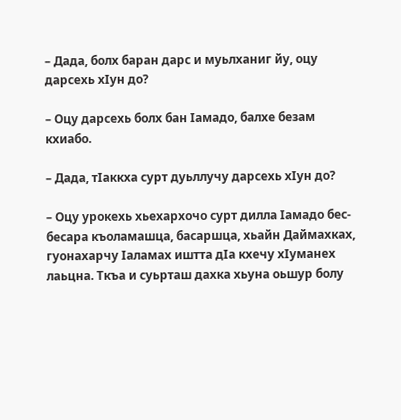– Дада, болх баран дарс и муьлханиг йу, оцу дарсехь хIун до?

– Оцу дарсехь болх бан Iамадо, балхе безам кхиабо.

– Дада, тIаккха сурт дуьллучу дарсехь хIун до?

– Оцу урокехь хьехархочо сурт дилла Iамадо бес-бесара къоламашца, басаршца, хьайн Даймахках, гуонахарчу Iаламах иштта дIа кхечу хIуманех лаьцна. Ткъа и суьрташ дахка хьуна оьшур болу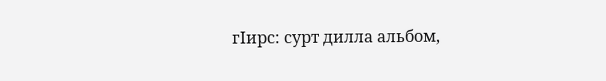гIирс: сурт дилла альбом,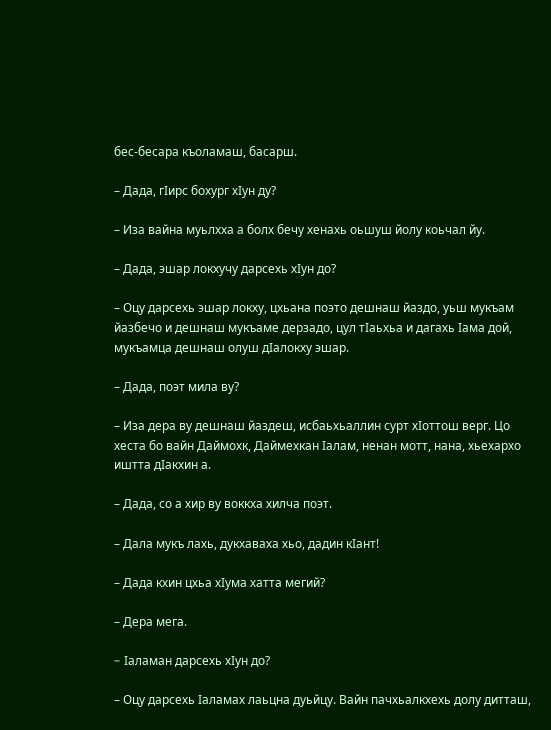бес-бесара къоламаш, басарш.

– Дада, гIирс бохург хIун ду?

– Иза вайна муьлхха а болх бечу хенахь оьшуш йолу коьчал йу.

– Дада, эшар локхучу дарсехь хIун до?

– Оцу дарсехь эшар локху, цхьана поэто дешнаш йаздо, уьш мукъам йазбечо и дешнаш мукъаме дерзадо, цул тIаьхьа и дагахь Iама дой, мукъамца дешнаш олуш дIалокху эшар.

– Дада, поэт мила ву?

– Иза дера ву дешнаш йаздеш, исбаьхьаллин сурт хIоттош верг. Цо хеста бо вайн Даймохк, Даймехкан Iалам, ненан мотт, нана, хьехархо иштта дIакхин а.

– Дада, со а хир ву воккха хилча поэт.

– Дала мукъ лахь, дукхаваха хьо, дадин кIант!

– Дада кхин цхьа хIума хатта мегий?

– Дера мега.

– Iаламан дарсехь хIун до?

– Оцу дарсехь Iаламах лаьцна дуьйцу. Вайн пачхьалкхехь долу дитташ,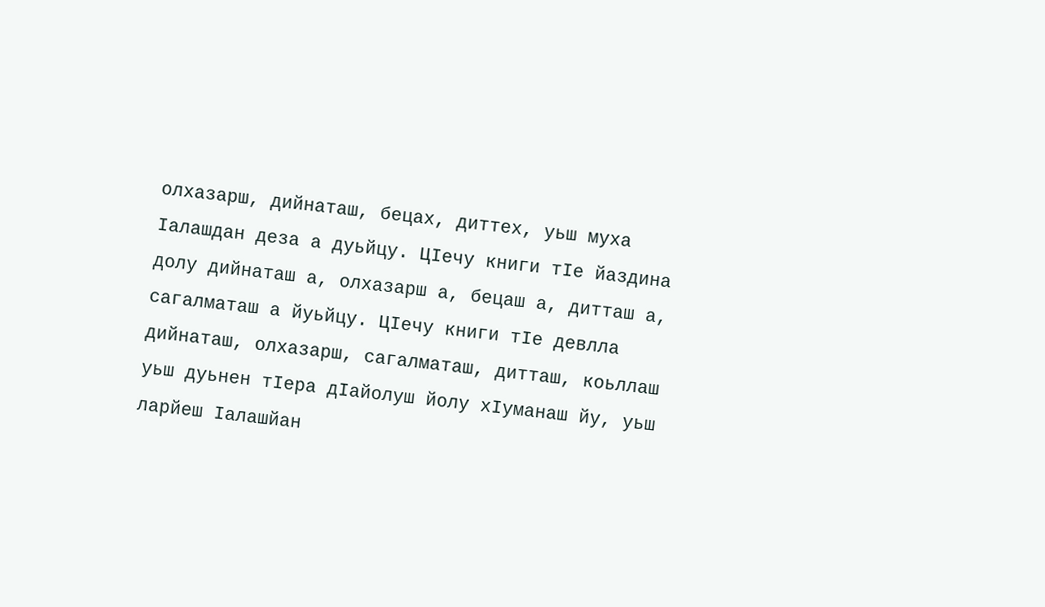олхазарш, дийнаташ, бецах, диттех, уьш муха Iалашдан деза а дуьйцу. ЦIечу книги тIе йаздина долу дийнаташ а, олхазарш а, бецаш а, дитташ а, сагалматаш а йуьйцу. ЦIечу книги тIе девлла дийнаташ, олхазарш, сагалматаш, дитташ, коьллаш уьш дуьнен тIера дIайолуш йолу хIуманаш йу, уьш ларйеш Iалашйан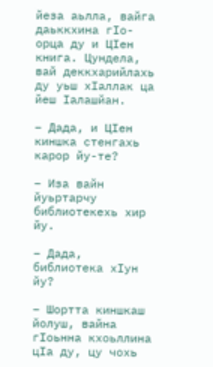йеза аьлла, вайга даьккхина гIо-орца ду и ЦIен книга. Цундела, вай деккхарийлахь ду уьш хIаллак ца йеш Iалашйан.

– Дада, и ЦIен киншка стенгахь карор йу-те?

– Иза вайн йуьртарчу библиотекехь хир йу.

– Дада, библиотека хIун йу?

– Шортта киншкаш йолуш, вайна гIоьнна кхоьллина цIа ду, цу чохь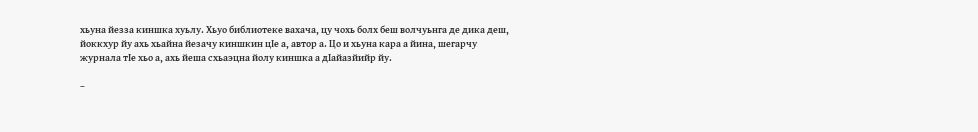хьуна йезза киншка хуьлу. Хьуо библиотеке вахача, цу чохь болх беш волчуьнга де дика деш, йоккхур йу ахь хьайна йезачу киншкин цIе а, автор а. Цо и хьуна кара а йина, шегарчу журнала тIе хьо а, ахь йеша схьаэцна йолу киншка а дIайазйийр йу.

–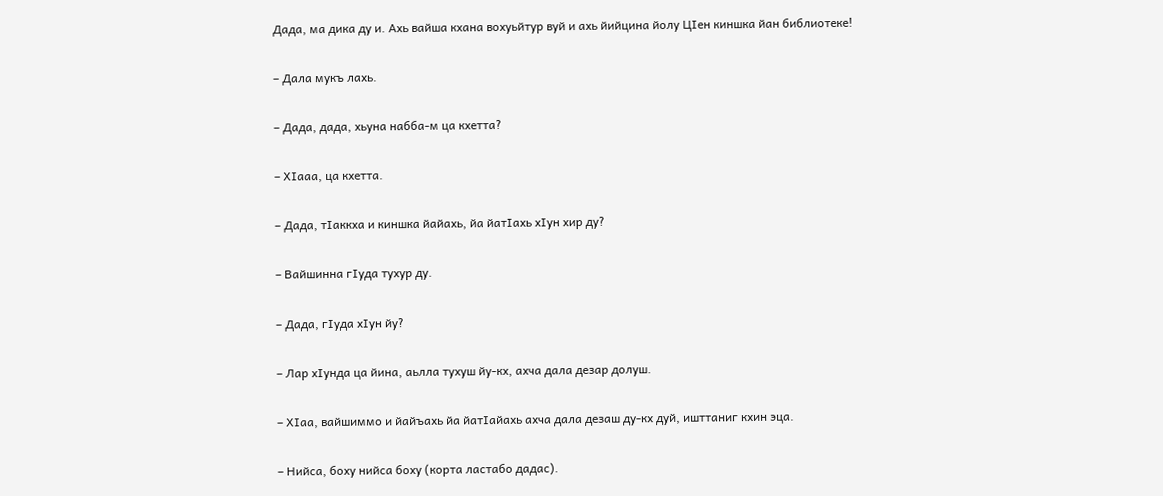Дада, ма дика ду и. Ахь вайша кхана вохуьйтур вуй и ахь йийцина йолу ЦIен киншка йан библиотеке!

– Дала мукъ лахь.

– Дада, дада, хьуна набба-м ца кхетта?

– ХIааа, ца кхетта.

– Дада, тIаккха и киншка йайахь, йа йатIахь хIун хир ду?

– Вайшинна гIуда тухур ду.

– Дада, гIуда хIун йу?

– Лар хIунда ца йина, аьлла тухуш йу-кх, ахча дала дезар долуш.

– ХIаа, вайшиммо и йайъахь йа йатIайахь ахча дала дезаш ду-кх дуй, ишттаниг кхин эца.

– Нийса, боху нийса боху (корта ластабо дадас).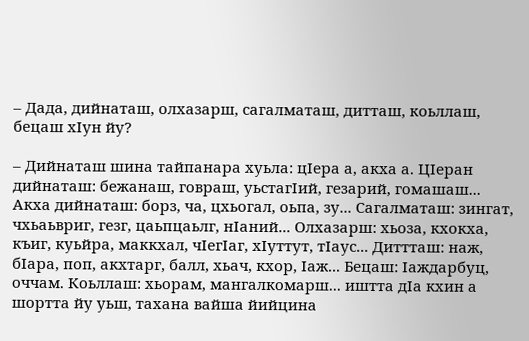– Дада, дийнаташ, олхазарш, сагалматаш, дитташ, коьллаш, бецаш хIун йу?

– Дийнаташ шина тайпанара хуьла: цIера а, акха а. ЦIеран дийнаташ: бежанаш, говраш, уьстагIий, гезарий, гомашаш... Акха дийнаташ: борз, ча, цхьогал, оьпа, зу... Сагалматаш: зингат, чхьаьвриг, гезг, цаьпцаьлг, нIаний... Олхазарш: хьоза, кхокха, къиг, куьйра, маккхал, чIегIаг, хIуттут, тIаус... Диттташ: наж, бIара, поп, акхтарг, балл, хьач, кхор, Iаж... Бецаш: Iаждарбуц, оччам. Коьллаш: хьорам, мангалкомарш... иштта дIа кхин а шортта йу уьш, тахана вайша йийцина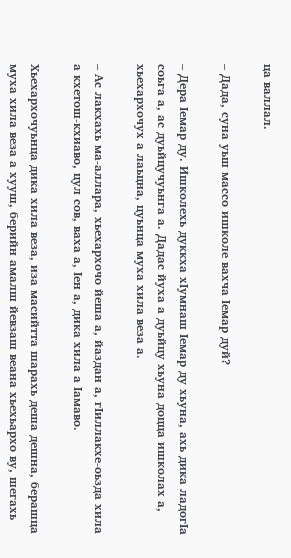ца валлал.

– Дада, суна уьш массо ишколе вахча Iемар дуй?

– Дера Iемар ду. Ишколехь дуккха хIумнаш Iемар ду хьуна, ахь дика ладогIа соьга а, ас дуьйцучуьнга а. Дадас йуха а дуьйцу хьуна доцца ишколах а, хьехархочух а лаьцна, цуьнца муха хила веза а.

– Ас лакхахь ма-аллара, хьехархочо йеша а, йаздан а, гIиллакхе-оьзда хила а кхетош-кхиаво, цул сов, ваха а, Iен а, дика хила а Iамаво.

Хьехархочуьнца дика хила веза, иза масийтта шарахь деша дешна, берашца муха хила веза а хууш, берийн амалш йевзаш веана хьехьархо ву, шегахь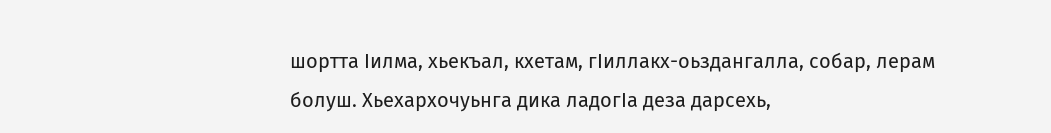шортта Iилма, хьекъал, кхетам, гIиллакх-оьздангалла, собар, лерам болуш. Хьехархочуьнга дика ладогIа деза дарсехь,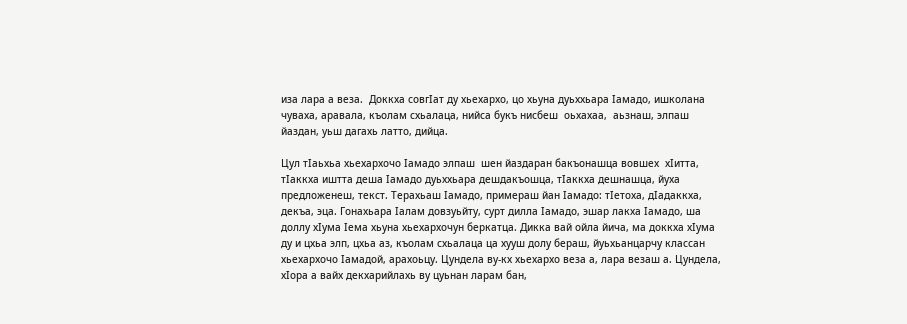иза лара а веза.  Доккха совгIат ду хьехархо, цо хьуна дуьххьара Iамадо, ишколана чуваха, аравала, къолам схьалаца, нийса букъ нисбеш  оьхахаа,  аьзнаш, элпаш йаздан, уьш дагахь латто, дийца.

Цул тIаьхьа хьехархочо Iамадо элпаш  шен йаздаран бакъонашца вовшех  хIитта, тIаккха иштта деша Iамадо дуьххьара дешдакъошца, тIаккха дешнашца, йуха предложенеш, текст. Терахьаш Iамадо, примераш йан Iамадо: тIетоха, дIадаккха, декъа, эца. Гонахьара Iалам довзуьйту, сурт дилла Iамадо, эшар лакха Iамадо, ша доллу хIума Iема хьуна хьехархочун беркатца. Дикка вай ойла йича, ма доккха хIума ду и цхьа элп, цхьа аз, къолам схьалаца ца хууш долу бераш, йуьхьанцарчу классан хьехархочо Iамадой, арахоьцу. Цундела ву-кх хьехархо веза а, лара везаш а. Цундела, хIора а вайх декхарийлахь ву цуьнан ларам бан,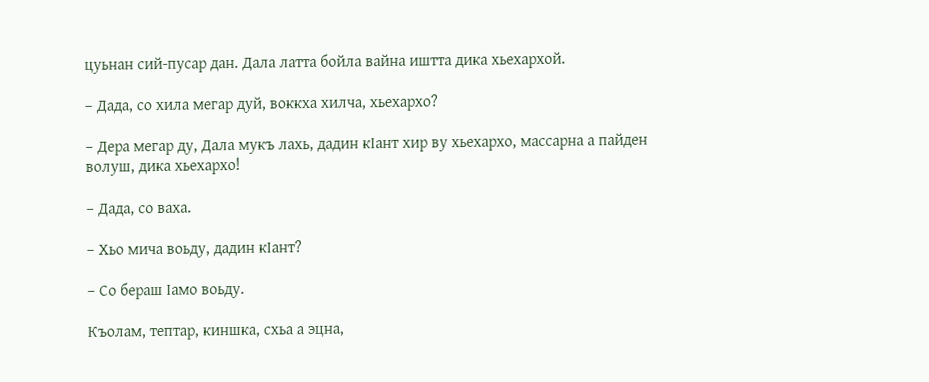цуьнан сий-пусар дан. Дала латта бойла вайна иштта дика хьехархой.

– Дада, со хила мегар дуй, воккха хилча, хьехархо?

– Дера мегар ду, Дала мукъ лахь, дадин кIант хир ву хьехархо, массарна а пайден волуш, дика хьехархо!

– Дада, со ваха.

– Хьо мича воьду, дадин кIант?

– Со бераш Iамо воьду.

Къолам, тептар, киншка, схьа а эцна,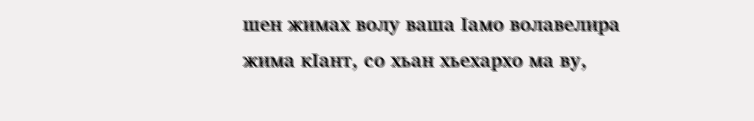шен жимах волу ваша Iамо волавелира жима кIант, со хьан хьехархо ма ву,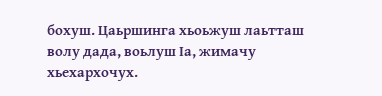бохуш. Цаьршинга хьоьжуш лаьтташ волу дада, воьлуш Iа, жимачу хьехархочух.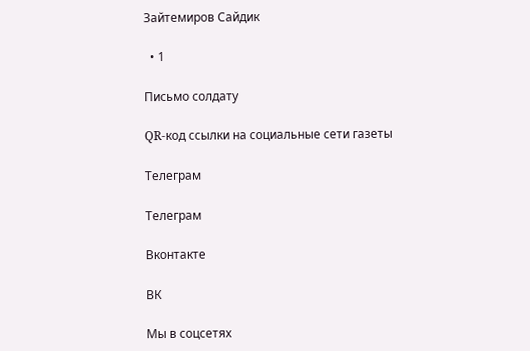Зайтемиров Сайдик

  • 1

Письмо солдату

QR-код ссылки на социальные сети газеты

Телеграм

Телеграм

Вконтакте

ВК

Мы в соцсетях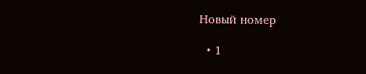Новый номер

  • 1